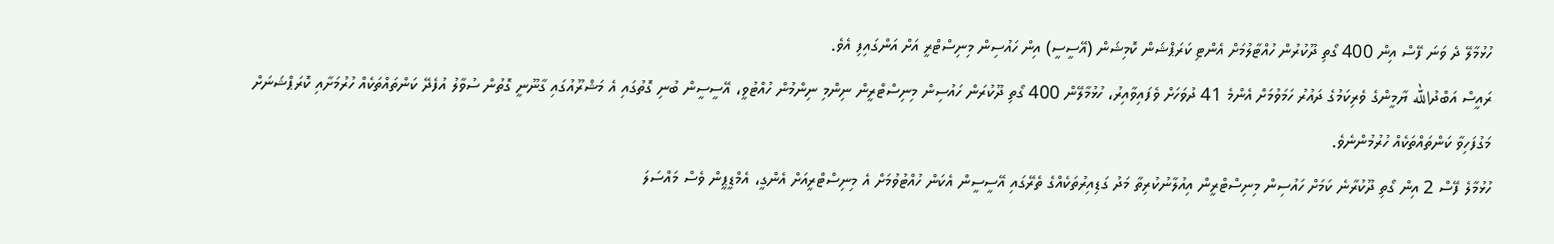ހުޅުމާލޭ ދެ ވަނަ ފޭސް އިން 400 ގޯތި ދޫކުރުން ހުއްޓާލުމަށް އެންޓި ކަރަޕްޝަން ކޮމިޝަން (އޭސީސީ) އިން ހައުސިން މިނިސްޓްރީ އަށް އަންގައިފި އެވެ.
ރައީސް އަބްދުالله ޔާމީންގެ ވެރިކަމުގެ ދައުރު ހަމަވުމަށް އެންމެ 41 ދުވަހަށް ވެފައިވާއިރު، ހުޅުމާލޭން 400 ގޯތި ދޫކުރަން ހައުސިން މިނިސްޓްރީން ނިންމި ނިންމުން ހުއްޓުވީ، އޭސީސީން ބުނި ގޮތުގައި އެ މަޝްރޫއުގައި ގާނޫނީ ގޮތުން ސުވާލު އުފެދޭ ކަންތައްތަކެއް ހުރުމަށާއި ކޮރަޕްޝަނަށް މަގުފަހިވާ ކަންތައްތަކެއް ހުރުމުންނެވެ.
ހުޅުމާލެ ފޭސް 2 އިން ގޯތި ދޫކުރާނެ ކަމަށް ހައުސިން މިނިސްޓްރީން އިއުލާނުކުރިތާ މަދު ގަޑިއިރުތަކެއްގެ ތެރޭގައި އޭސީސީން އެކަން ހުއްޓުވުމަށް އެ މިނިސްޓްރީއަށް އެންގީ، އެމްޑީޕީން ވެސް މައްސަލަ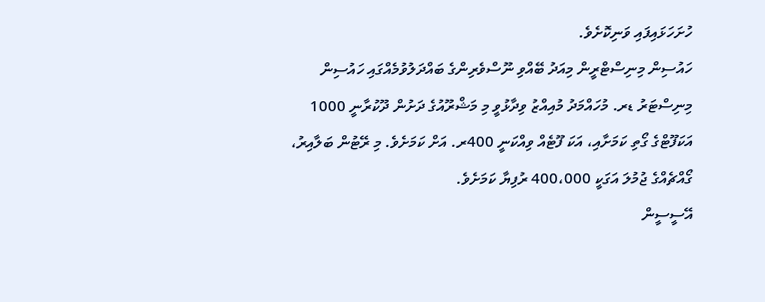ހުށަހަޅައިފައި ވަނިކޮށެވެ.
ހައުސިން މިނިސްޓްރީން މިއަދު ބޭއްވި ނޫސްވެރިންގެ ބައްދަލުވުމެއްގައި ހައުސިން މިނިސްޓަރު ޑރ. މުހައްމަދު މުއިއްޒު ވިދާޅުވީ މި މަޝްރޫއުގެ ދަށުން ދޫކުރާނީ 1000 އަކަފޫޓްގެ ގޯތި ކަމަށާއި، އަކަ ފޫޓެއް ވިއްކަނީ 400ރ. އަށް ކަމަށެވެ. މި ރޭޓުން ބަލާއިރު، ގޯއްޗެއްގެ ޖުމުލަ އަގަކީ 400،000 ރުފިޔާ ކަމަށެވެ.
އޭސީސީން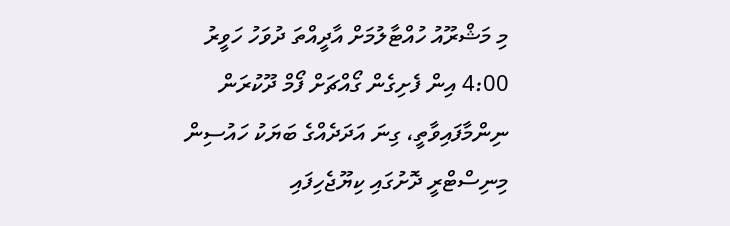މި މަޝްރޫއު ހުއްޓާލުމަށް އާދީއްތަ ދުވަހު ހަވީރު 4:00 އިން ފެށިގެން ގޯއްޗަށް ފޯމް ދޫކުރަން ނިންމާފައިވާތީ، ގިނަ އަދަދެއްގެ ބަޔަކު ހައުސިން މިނިސްޓްރީ ދޮށުގައި ކިޔޫޖެހިފައި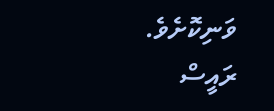ވަނިކޮށެވެ.
ރައީސް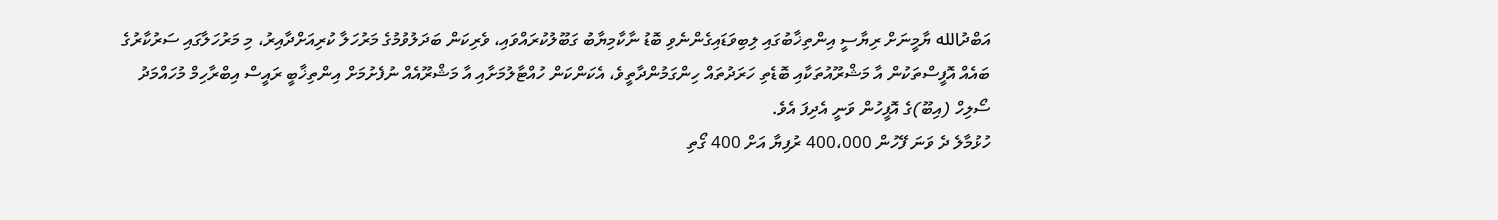އަބްދުالله ޔާމީނަށް ރިޔާސީ އިންތިޚާބުގައި ލިބިވަޑައިގެންނެވި ބޮޑު ނާކާމިޔާބު ގަބޫލުކުރައްވައި، ވެރިކަން ބަދަލުވުމުގެ މަރުހަލާ ކުރިއަށްދާއިރު، މި މަރުހަލާގައި ސަރުކާރުގެ ބައެއް އޮފީސްތަކުން އާ މަޝްރޫއުތަކާއި ބޮޑެތި ހަރަދުތައް ހިންގަމުންދާތީވެ، އެކަންކަން ހުއްޓާލުމަށާއި އާ މަޝްރޫއެއް ނުފެށުމަށް އިންތިޚާބީ ރައީސް އިބްރާހިމް މުހައްމަދު ސޯލިހް (އިބޫ)ގެ އޮފީހުން ވަނީ އެދިފަ އެވެ.
ހުޅުމާލެ ދެ ވަނަ ފޭހުން 400،000 ރުފިޔާ އަށް 400 ގޯތި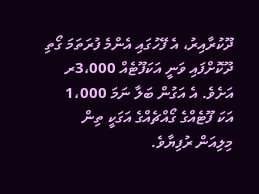ދޫކުރާއިރު، އެ ފޭހުގައި އެންމެ ފުރަތަމަ ގޯތި ދޫކޮށްފައި ވަނީ އަކަފޫޓެއް 3،000ރ އަށެވެ. އެ އަގުން ބަލާ ނަމަ 1،000 އަކަ ފޫޓެއްގެ ގޯއްޗެއްގެ އަގަކީ ތިން މިލިއަން ރުފިޔާވެ.